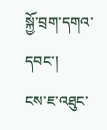སྐྱོ་བྲག་དགའ་དབང་།
ངས་ཇ་འཐུང་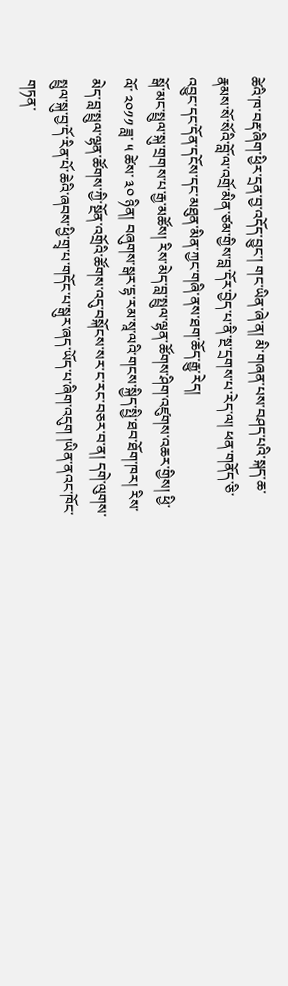ཚེའི་ཁ་བརྡ་ཞིག་ཕྱིར་དྲན་བྱ་འདོད་བྱུང་། གང་ཡིན་ཞེ་ན། མི་གཞན་པས་བཤད་པའི་སྐད་ཆ་རྣམས་སོ་སོའི་བློ་ལ་འགྲོ་མིན་ཙམ་གྱིས་བླ་དོར་བྱེད་པ་ནི་སྔ་དྲགས་པ་རེད་ལ། ཕན་གནོད་ཅི་འབྱུང་དང་དོན་དངོས་དང་མཐུན་མིན་ཀྱང་གཞི་ནས་ཐག་ཆོད་རྒྱུ་རེད།
སྒོ་མང་སྤྲུལ་སྐུ་གྲགས་པ་རྒྱ་མཚོས། རིས་མེད་བླ་སྤྲུལ་ལྷན་ཚོགས་ཤིག་འཛུགས་འཆར་གྱིས། ཕྱི་ལོ་ ༢༠༡༡ ཟླ་ ༥ ཚེས་ ༣༠ ཉིན། བཞུགས་སྒར་དྷ་རམ་སཱ་ལའི་གངས་སྐྱིད་སྤྱི་ཐབ་ཐོག་ཁར། རིས་མེད་བླ་སྤྲུལ་ལྷན་ཚོགས་ཀྱི་སྔོན་འགྲོའི་ཚོགས་འདུ་བསྐོངས་སར་ང་རང་བཅར་བ་ན། དགེ་ལུགས་སྤྲུལ་སྐུ་བྱ་དོ་རིན་པོ་ཆེའི་ཞབས་ཕྱི་གྲྭ་པ་གདོང་པ་སྒུར་ཞད་ཡོད་པ་ཞིག་འདུག །ཡིན་ནའང་ཁོང་གཏན་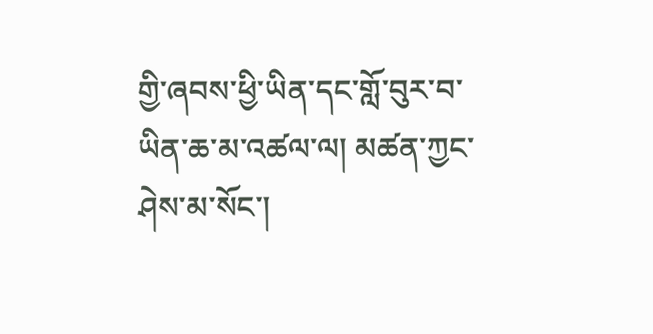གྱི་ཞབས་ཕྱི་ཡིན་དང་གློ་བུར་བ་ཡིན་ཆ་མ་འཚལ་ལ། མཚན་ཀྱང་ཤེས་མ་སོང་།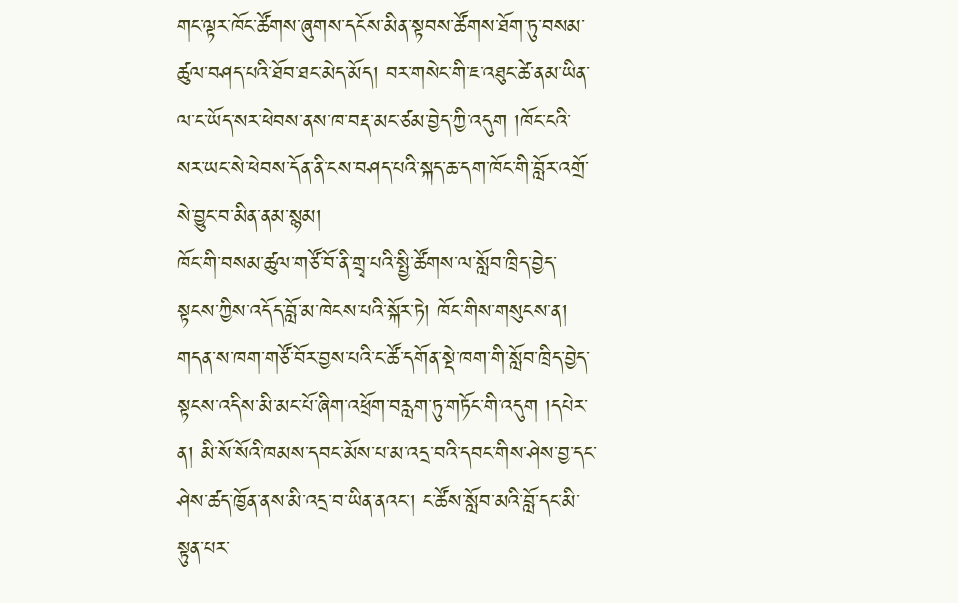གང་ལྟར་ཁོང་ཚོགས་ཞུགས་དངོས་མིན་སྟབས་ཚོགས་ཐོག་ཏུ་བསམ་ཚུལ་བཤད་པའི་ཐོབ་ཐང་མེད་མོད། བར་གསེང་གི་ཇ་འཐུང་ཚེ་ནམ་ཡིན་ལ་ང་ཡོད་སར་ཕེབས་ནས་ཁ་བརྡ་མང་ཙམ་བྱེད་ཀྱི་འདུག །ཁོང་ངའི་སར་ཡང་སེ་ཕེབས་དོན་ནི་ངས་བཤད་པའི་སྐད་ཆ་དག་ཁོང་གི་བློར་འགྲོ་སེ་བྱུང་བ་མིན་ནམ་སྙམ།
ཁོང་གི་བསམ་ཚུལ་གཙོ་བོ་ནི་གྲྭ་པའི་སྤྱི་ཚོགས་ལ་སློབ་ཁྲིད་བྱེད་སྟངས་ཀྱིས་འདོད་བློ་མ་ཁེངས་པའི་སྐོར་ཏེ། ཁོང་གིས་གསུངས་ན། གདན་ས་ཁག་གཙོ་བོར་བྱས་པའི་ང་ཚོ་དགོན་སྡེ་ཁག་གི་སློབ་ཁྲིད་བྱེད་སྟངས་འདིས་མི་མང་པོ་ཞིག་འཕྲོག་བརླག་ཏུ་གཏོང་གི་འདུག །དཔེར་ན། མི་སོ་སོའི་ཁམས་དབང་མོས་པ་མ་འདྲ་བའི་དབང་གིས་ཤེས་བྱ་དང་ཤེས་ཚད་ཁྱོན་ནས་མི་འདྲ་བ་ཡིན་ནའང་། ང་ཚོས་སློབ་མའི་བློ་དང་མི་སྟུན་པར་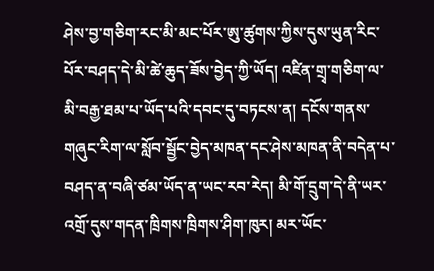ཤེས་བྱ་གཅིག་རང་མི་མང་པོར་ཨུ་ཚུགས་ཀྱིས་དུས་ཡུན་རིང་པོར་བཤད་དེ་མི་ཚེ་ཆུད་ཟོས་བྱེད་ཀྱི་ཡོད། འཛིན་གྲྭ་གཅིག་ལ་མི་བརྒྱ་ཐམ་པ་ཡོད་པའི་དབང་དུ་བཏངས་ན། དངོས་གནས་གཞུང་རིག་ལ་སློབ་སྦྱོང་བྱེད་མཁན་དང་ཤེས་མཁན་ནི་བདེན་པ་བཤད་ན་བཞི་ཙམ་ཡོད་ན་ཡང་རབ་རེད། མི་གོ་དྲུག་དེ་ནི་ཡར་འགྲོ་དུས་གདན་ཁྲིགས་ཁྲིགས་ཤིག་ཁུར། མར་ཡོང་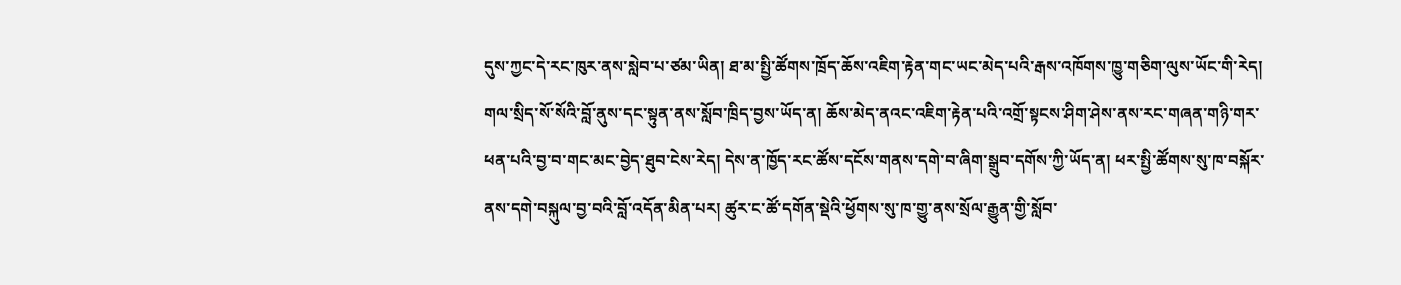དུས་ཀྱང་དེ་རང་ཁུར་ནས་སླེབ་པ་ཙམ་ཡིན། ཐ་མ་སྤྱི་ཚོགས་ཁྲོད་ཆོས་འཇིག་རྟེན་གང་ཡང་མེད་པའི་རྒས་འཁོགས་ཁྱུ་གཅིག་ལུས་ཡོང་གི་རེད། གལ་སྲིད་སོ་སོའི་བློ་ནུས་དང་སྟུན་ནས་སློབ་ཁྲིད་བྱས་ཡོད་ན། ཆོས་མེད་ནའང་འཇིག་རྟེན་པའི་འགྲོ་སྟངས་ཤིག་ཤེས་ནས་རང་གཞན་གཉི་གར་ཕན་པའི་བྱ་བ་གང་མང་བྱེད་ཐུབ་ངེས་རེད། དེས་ན་ཁྱོད་རང་ཚོས་དངོས་གནས་དགེ་བ་ཞིག་སྒྲུབ་དགོས་ཀྱི་ཡོད་ན། ཕར་སྤྱི་ཚོགས་སུ་ཁ་བསྐོར་ནས་དགེ་བསྐུལ་བྱ་བའི་བློ་འདོན་མིན་པར། ཚུར་ང་ཚོ་དགོན་སྡེའི་ཕྱོགས་སུ་ཁ་གྱུ་ནས་སྲོལ་རྒྱུན་གྱི་སློབ་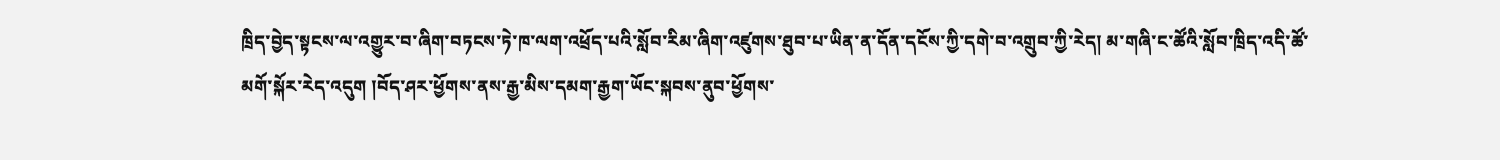ཁྲིད་བྱེད་སྟངས་ལ་འགྱུར་བ་ཞིག་བཏངས་ཏེ་ཁ་ལག་འཕྲོད་པའི་སློབ་རིམ་ཞིག་འཛུགས་ཐུབ་པ་ཡིན་ན་དོན་དངོས་ཀྱི་དགེ་བ་འགྲུབ་ཀྱི་རེད། མ་གཞི་ང་ཚོའི་སློབ་ཁྲིད་འདི་ཚོ་མགོ་སྐོར་རེད་འདུག །བོད་ཤར་ཕྱོགས་ནས་རྒྱ་མིས་དམག་རྒྱག་ཡོང་སྐབས་ནུབ་ཕྱོགས་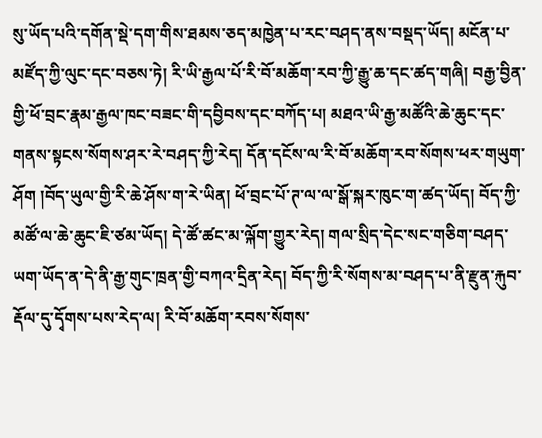སུ་ཡོད་པའི་དགོན་སྡེ་དག་གིས་ཐམས་ཅད་མཁྱེན་པ་རང་བཤད་ནས་བསྡད་ཡོད། མངོན་པ་མཛོད་ཀྱི་ལུང་དང་བཅས་ཏེ། རི་ཡི་རྒྱལ་པོ་རི་བོ་མཆོག་རབ་ཀྱི་རྒྱུ་ཆ་དང་ཚད་གཞི། བརྒྱ་བྱིན་གྱི་ཕོ་བྲང་རྣམ་རྒྱལ་ཁང་བཟང་གི་དབྱིབས་དང་བཀོད་པ། མཐའ་ཡི་རྒྱ་མཚོའི་ཆེ་ཆུང་དང་གནས་སྟངས་སོགས་ཤར་རེ་བཤད་ཀྱི་རེད། དོན་དངོས་ལ་རི་བོ་མཆོག་རབ་སོགས་ཕར་གཡུག་ཤོག །བོད་ཡུལ་གྱི་རི་ཆེ་ཤོས་ག་རེ་ཡིན། ཕོ་བྲང་པོ་ཊ་ལ་ལ་སྒོ་སྐར་ཁུང་ག་ཚད་ཡོད། བོད་ཀྱི་མཚོ་ལ་ཆེ་ཆུང་ཇི་ཙམ་ཡོད། དེ་ཚོ་ཚང་མ་ལྐོག་གྱུར་རེད། གལ་སྲིད་དེང་སང་གཅིག་བཤད་ཡག་ཡོད་ན་དེ་ནི་རྒྱ་གུང་ཁྲན་གྱི་བཀའ་དྲིན་རེད། བོད་ཀྱི་རི་སོགས་མ་བཤད་པ་ནི་རྫུན་རྐུབ་རྡོལ་དུ་དྭོགས་པས་རེད་ལ། རི་བོ་མཆོག་རབས་སོགས་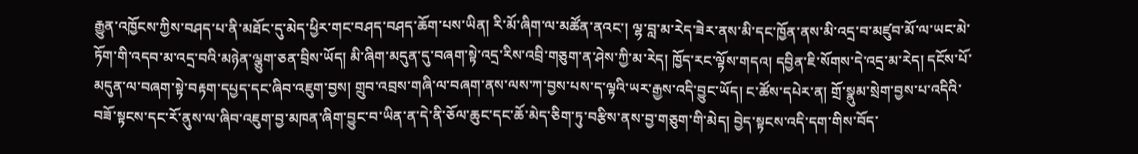རྒྱུན་འཁྱོངས་ཀྱིས་བཤད་པ་ནི་མཐོང་དུ་མེད་ཕྱིར་གང་བཤད་བཤད་ཆོག་པས་ཡིན། རི་མོ་ཞིག་ལ་མཚོན་ནའང་། ལྷ་བླ་མ་རེད་ཟེར་ནས་མི་དང་ཁྱོན་ནས་མི་འདྲ་བ་མཛུབ་མོ་ལ་ཡང་མེ་ཏོག་གི་འདབ་མ་འདྲ་བའི་མཉེན་ལྕུག་ཅན་བྲིས་ཡོད། མི་ཞིག་མདུན་དུ་བཞག་སྟེ་འདྲ་རིས་འབྲི་གཅུག་ན་ཤེས་ཀྱི་མ་རེད། ཁྱོད་རང་ལྟོས་གདའ། དབྱིན་ཇི་སོགས་དེ་འདྲ་མ་རེད། དངོས་པོ་མདུན་ལ་བཞག་སྟེ་བརྟག་དཔྱད་དང་ཞིབ་འཇུག་བྱས། གྲུབ་འབྲས་གཞི་ལ་བཞག་ནས་ལས་ཀ་བྱས་པས་ད་ལྟའི་ཡར་རྒྱས་འདི་བྱུང་ཡོད། ང་ཚོས་དཔེར་ན། གྲོ་སྣུམ་སྲེག་བྱས་པ་འདིའི་བཟོ་སྟངས་དང་རོ་ནུས་ལ་ཞིབ་འཇུག་བྱ་མཁན་ཞིག་བྱུང་བ་ཡིན་ན་དེ་ནི་ཅོལ་ཆུང་དང་ཆོ་མེད་ཅིག་ཏུ་བརྩིས་ནས་བྱ་གཅུག་གི་མེད། བྱེད་སྟངས་འདི་དག་གིས་བོད་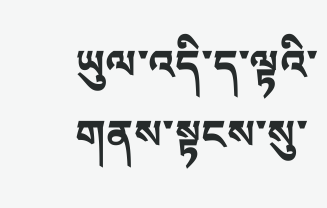ཡུལ་འདི་ད་ལྟའི་གནས་སྟངས་སུ་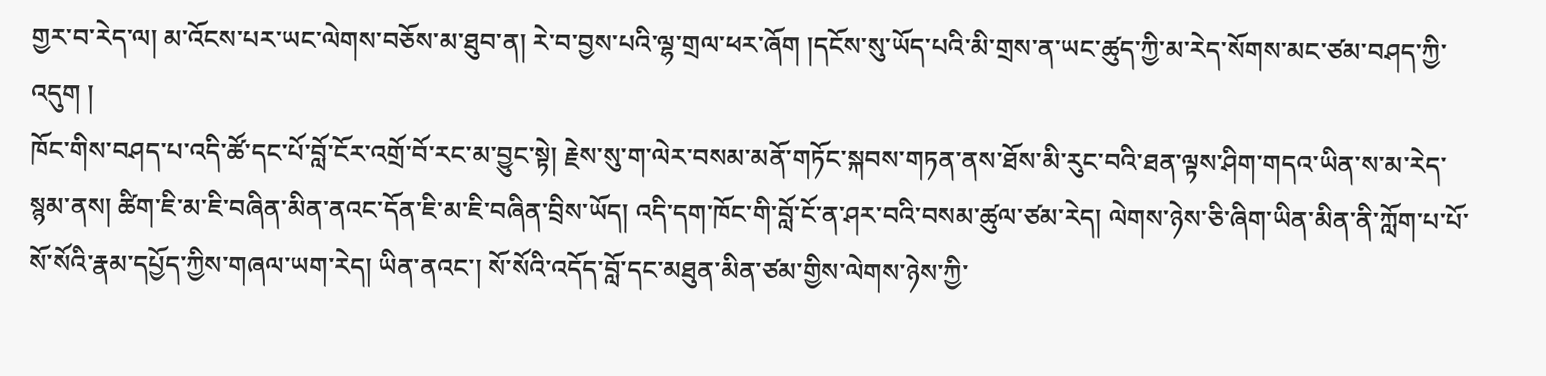གྱར་བ་རེད་ལ། མ་འོངས་པར་ཡང་ལེགས་བཅོས་མ་ཐུབ་ན། རེ་བ་བྱས་པའི་ལྷ་གྲལ་ཕར་ཞོག །དངོས་སུ་ཡོད་པའི་མི་གྲས་ན་ཡང་ཚུད་ཀྱི་མ་རེད་སོགས་མང་ཙམ་བཤད་ཀྱི་འདུག །
ཁོང་གིས་བཤད་པ་འདི་ཚོ་དང་པོ་བློ་ངོར་འགྲོ་བོ་རང་མ་བྱུང་སྟེ། རྗེས་སུ་ག་ལེར་བསམ་མནོ་གཏོང་སྐབས་གཏན་ནས་ཐོས་མི་རུང་བའི་ཐན་ལྟས་ཤིག་གདའ་ཡིན་ས་མ་རེད་སྙམ་ནས། ཚིག་ཇི་མ་ཇི་བཞིན་མིན་ནའང་དོན་ཇི་མ་ཇི་བཞིན་བྲིས་ཡོད། འདི་དག་ཁོང་གི་བློ་ངོ་ན་ཤར་བའི་བསམ་ཚུལ་ཙམ་རེད། ལེགས་ཉེས་ཅི་ཞིག་ཡིན་མིན་ནི་ཀློག་པ་པོ་སོ་སོའི་རྣམ་དཔྱོད་ཀྱིས་གཞལ་ཡག་རེད། ཡིན་ནའང་། སོ་སོའི་འདོད་བློ་དང་མཐུན་མིན་ཙམ་གྱིས་ལེགས་ཉེས་ཀྱི་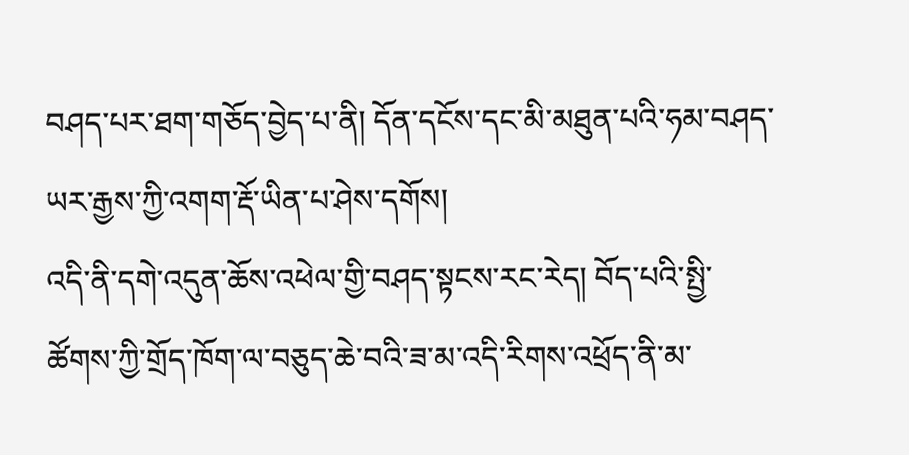བཤད་པར་ཐག་གཅོད་བྱེད་པ་ནི། དོན་དངོས་དང་མི་མཐུན་པའི་ཧམ་བཤད་ཡར་རྒྱས་ཀྱི་འགག་རྡོ་ཡིན་པ་ཤེས་དགོས།
འདི་ནི་དགེ་འདུན་ཆོས་འཕེལ་གྱི་བཤད་སྟངས་རང་རེད། བོད་པའི་སྤྱི་ཚོགས་ཀྱི་གྲོད་ཁོག་ལ་བཅུད་ཆེ་བའི་ཟ་མ་འདི་རིགས་འཕྲོད་ནི་མ་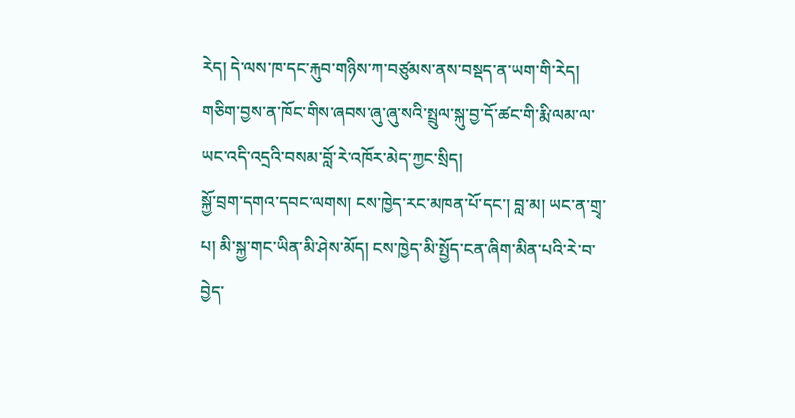རེད། དེ་ལས་ཁ་དང་རྐུབ་གཉིས་ཀ་བཙུམས་ནས་བསྡད་ན་ཡག་གི་རེད། གཅིག་བྱས་ན་ཁོང་གིས་ཞབས་ཞུ་ཞུ་སའི་སྤྲུལ་སྐུ་བྱ་དོ་ཚང་གི་རྨི་ལམ་ལ་ཡང་འདི་འདྲའི་བསམ་བློ་རེ་འཁོར་མེད་ཀྱང་སྲིད།
སྐྱོ་བྲག་དགའ་དབང་ལགས། ངས་ཁྱེད་རང་མཁན་པོ་དང་། བླ་མ། ཡང་ན་གྲྭ་པ། མི་སྐྱ་གང་ཡིན་མི་ཤེས་མོད། ངས་ཁྱེད་མི་སྤྱོད་ངན་ཞིག་མིན་པའི་རེ་བ་བྱེད་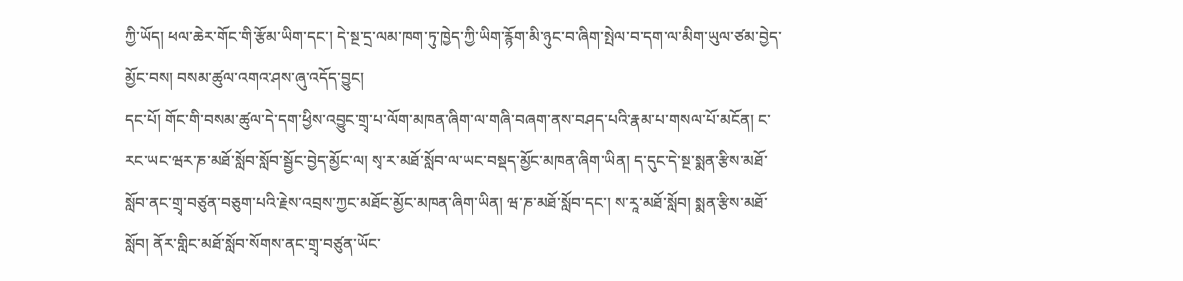ཀྱི་ཡོད། ཕལ་ཆེར་གོང་གི་རྩོམ་ཡིག་དང་། དེ་སྔ་དྲ་ལམ་ཁག་ཏུ་ཁྱེད་ཀྱི་ཡིག་རྙོག་མི་ཉུང་བ་ཞིག་སྤེལ་བ་དག་ལ་མིག་ཡུལ་ཙམ་བྱེད་མྱོང་བས། བསམ་ཚུལ་འགའ་ཤས་ཞུ་འདོད་བྱུང།
དང་པོ། གོང་གི་བསམ་ཚུལ་དེ་དག་ཕྱིས་འབྱུང་གྲྭ་པ་ལོག་མཁན་ཞིག་ལ་གཞི་བཞག་ནས་བཤད་པའི་རྣམ་པ་གསལ་པོ་མངོན། ང་རང་ཡང་ཝར་ཎ་མཐོ་སློབ་སློབ་སྦྱོང་བྱེད་མྱོང་ལ། སྭ་ར་མཐོ་སློབ་ལ་ཡང་བསྡད་མྱོང་མཁན་ཞིག་ཡིན། ད་དུང་དེ་སྔ་སྨན་རྩིས་མཐོ་སློབ་ནང་གྲྭ་བཙུན་བཅུག་པའི་རྗེས་འབྲས་ཀྱང་མཐོང་མྱོང་མཁན་ཞིག་ཡིན། ཝ་ཎ་མཐོ་སློབ་དང་། ས་རཱ་མཐོ་སློབ། སྨན་རྩིས་མཐོ་སློབ། ནོར་གླིང་མཐོ་སློབ་སོགས་ནང་གྲྭ་བཙུན་ཡོང་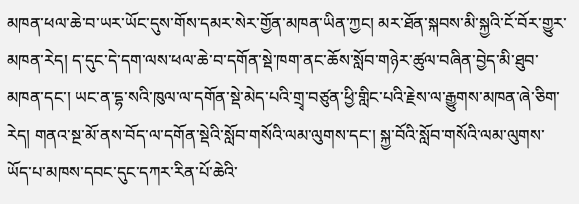མཁན་ཕལ་ཆེ་བ་ཡར་ཡོང་དུས་གོས་དམར་སེར་གྱོན་མཁན་ཡིན་ཀྱང། མར་ཐོན་སྐབས་མི་སྐྱའི་ངོ་བོར་གྱུར་མཁན་རེད། ད་དུང་དེ་དག་ལས་ཕལ་ཆེ་བ་དགོན་སྡེ་ཁག་ནང་ཆོས་སློབ་གཉེར་ཚུལ་བཞིན་བྱེད་མི་ཐུབ་མཁན་དང་། ཡང་ན་དྷ་སའི་ཁུལ་ལ་དགོན་སྡེ་མེད་པའི་གྲྭ་བཙུན་ཕྱི་གླིང་པའི་རྗེས་ལ་རྒྱུགས་མཁན་ཞེ་ཅིག་རེད། གནའ་སྔ་མོ་ནས་བོད་ལ་དགོན་སྡེའི་སློབ་གསོའི་ལམ་ལུགས་དང་། སྐྱ་བོའི་སློབ་གསོའི་ལམ་ལུགས་ཡོད་པ་མཁས་དབང་དུང་དཀར་རིན་པོ་ཆེའི་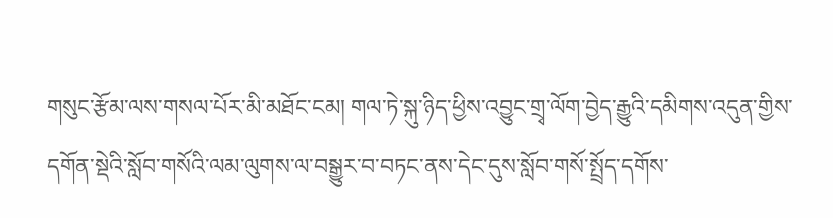གསུང་རྩོམ་ལས་གསལ་པོར་མི་མཐོང་ངམ། གལ་ཏེ་སྐུ་ཉིད་ཕྱིས་འབྱུང་གྲྭ་ལོག་བྱེད་རྒྱུའི་དམིགས་འདུན་གྱིས་དགོན་སྡེའི་སློབ་གསོའི་ལམ་ལུགས་ལ་བསྒྱུར་བ་བཏང་ནས་དེང་དུས་སློབ་གསོ་སྤྲོད་དགོས་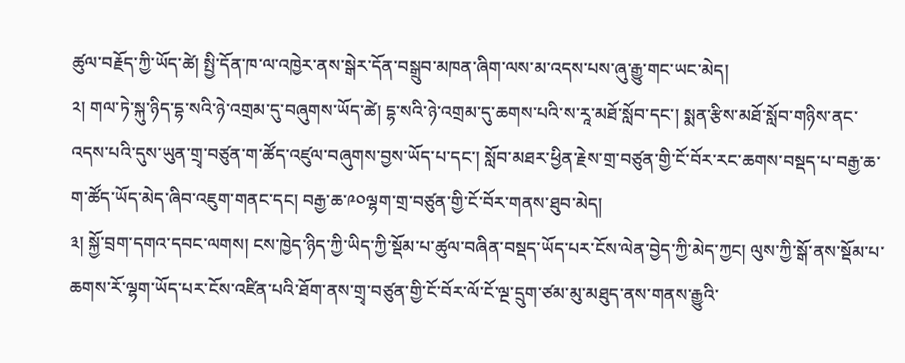ཚུལ་བརྗོད་ཀྱི་ཡོད་ཚེ། སྤྱི་དོན་ཁ་ལ་འཁྱེར་ནས་སྒེར་དོན་བསྒྲུབ་མཁན་ཞིག་ལས་མ་འདས་པས་ཞུ་རྒྱུ་གང་ཡང་མེད།
༢། གལ་ཏེ་སྐུ་ཉིད་དྷ་སའི་ཉེ་འགྲམ་དུ་བཞུགས་ཡོད་ཚེ། དྷ་སའི་ཉེ་འགྲམ་དུ་ཆགས་པའི་ས་རཱ་མཐོ་སློབ་དང་། སྨན་རྩིས་མཐོ་སློབ་གཉིས་ནང་འདས་པའི་དུས་ཡུན་གྲྭ་བཙུན་ག་ཚོད་འཛུལ་བཞུགས་བྱས་ཡོད་པ་དང་། སློབ་མཐར་ཕྱིན་རྗེས་གྲ་བཙུན་གྱི་ངོ་བོར་རང་ཆགས་བསྡད་པ་བརྒྱ་ཆ་ག་ཚོད་ཡོད་མེད་ཞིབ་འཇུག་གནང་དང། བརྒྱ་ཆ་༩༠ལྷག་གྲ་བཙུན་གྱི་ངོ་བོར་གནས་ཐུབ་མེད།
༣། སྐྱོ་བྲག་དགའ་དབང་ལགས། ངས་ཁྱེད་ཉིད་ཀྱི་ཡིད་ཀྱི་སྡོམ་པ་ཚུལ་བཞིན་བསྡད་ཡོད་པར་ངོས་ལེན་བྱེད་ཀྱི་མེད་ཀྱང། ལུས་ཀྱི་སྒོ་ནས་སྡོམ་པ་ཆགས་རོ་ལྷག་ཡོད་པར་ངོས་འཛིན་པའི་ཐོག་ནས་གྲྭ་བཙུན་གྱི་ངོ་བོར་ལོ་ངོ་ལྔ་དྲུག་ཙམ་མུ་མཐུད་ནས་གནས་རྒྱུའི་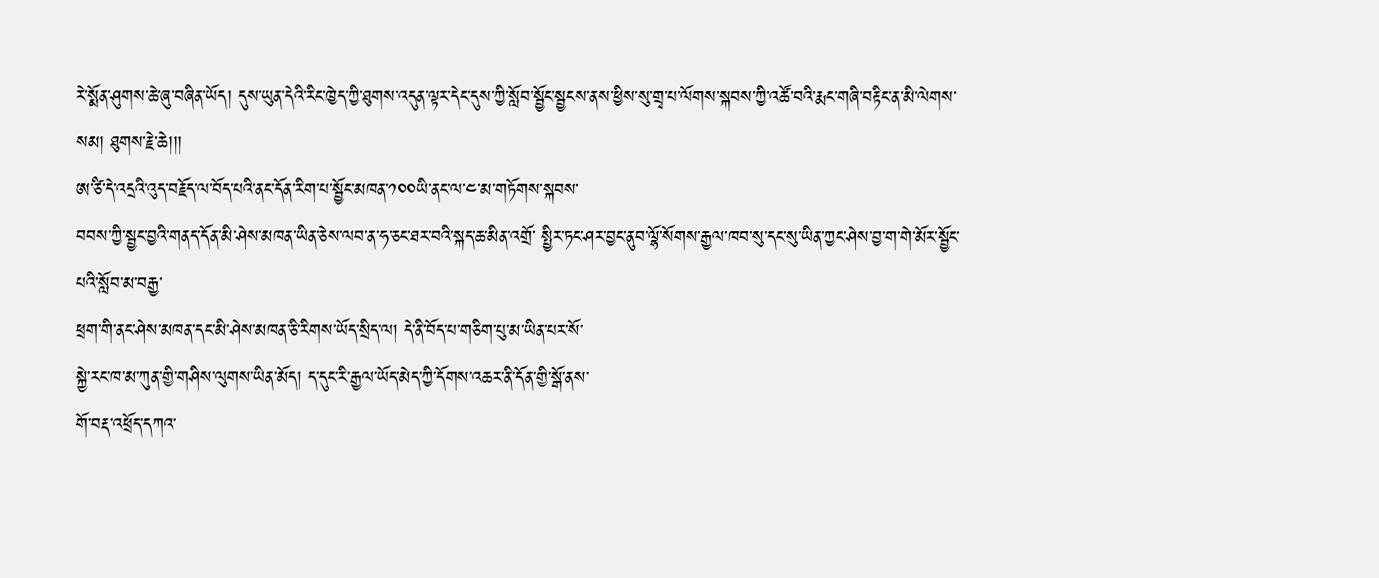རེ་སྨོན་ཤུགས་ཆེ་ཞུ་བཞིན་ཡོད། དུས་ཡུན་དེའི་རིང་ཁྱེད་ཀྱི་ཐུགས་འདུན་ལྟར་དེང་དུས་ཀྱི་སློབ་སྦྱོང་སྦྱངས་ནས་ཕྱིས་སུ་གྲྭ་པ་ལོགས་སྐབས་ཀྱི་འཚོ་བའི་རྨང་གཞི་བརྟིང་ན་མི་ལེགས་སམ། ཐུགས་རྗེ་ཆེ།།།
ཨ་ཙི་དེ་འདྲའི་འུད་བརྗོད་ལ་བོད་པའི་ནང་དོན་རིག་པ་སྦྱོང་མཁན་༡༠༠ཡི་ནང་ལ་༤་མ་གཏོགས་སྐབས་
བབས་ཀྱི་སྦྱང་བྱའི་གནད་དོན་མི་ཤེས་མཁན་ཡིན་ཅེས་ལབ་ན་ཧ་ཅང་ཐར་བའི་སྐད་ཆ་མིན་འགྲོ་ སྤྱིར་ཏང་ཤར་བྱང་ནུབ་ལྷོ་སོགས་རྒྱལ་ཁབ་སུ་དང་སུ་ཡིན་ཀྱང་ཤེས་བྱ་ག་གེ་མོར་སྦྱོང་པའི་སློབ་མ་བརྒྱ་
ཕྲག་གི་ནང་ཤེས་མཁན་དང་མི་ཤེས་མཁན་ཅི་རིགས་ཡོད་སྲིད་ལ། དེ་ནི་བོད་པ་གཅིག་པུ་མ་ཡིན་པར་སོ་
སྐྱེ་རང་ཁ་མ་ཀུན་གྱི་གཤིས་ལུགས་ཡིན་མོད། ད་དུང་རི་རྒྱལ་ཡོད་མེད་ཀྱི་དོགས་འཆར་ནི་དོན་གྱི་སྒོ་ནས་
གོ་བརྡ་འཕྲོད་དཀའ་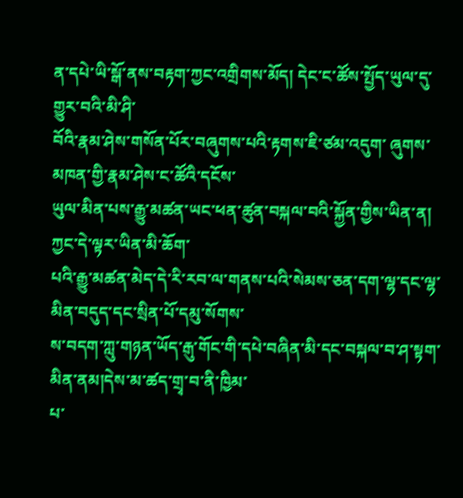ན་དཔེ་ཡི་སྒོ་ནས་བརྟག་ཀྱང་འགྲིགས་མོད། དེང་ང་ཚོས་སྤྱོད་ཡུལ་དུ་གྱུར་བའི་མི་ཤི་
བོའི་རྣམ་ཤེས་གསོན་པོར་བཞུགས་པའི་རྟགས་ཇི་ཙམ་འདུག་ ཞུགས་མཁན་གྱི་རྣམ་ཤེས་ང་ཚོའི་དངོས་
ཡུལ་མིན་པས་རྒྱུ་མཚན་ཡང་ཕན་ཚུན་བསྐལ་བའི་སྐྱོན་གྱིས་ཡིན་ན། ཀྱང་དེ་ལྟར་ཡིན་མི་ཆོག་
པའི་རྒྱུ་མཚན་མེད་དེ་རི་རབ་ལ་གནས་པའི་སེམས་ཅན་དག་ལྷ་དང་ལྷ་མིན་བདུད་དང་སྲིན་པོ་དམུ་སོགས་
ས་བདག་ཀླུ་གཉན་ཡོད་རྒུ་གོང་གི་དཔེ་བཞིན་མི་དང་བསྐལ་བ་ཤ་སྟག་མིན་ནམ།དེས་མ་ཚད་གྲྭ་བ་ནི་ཁྱིམ་
པ་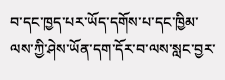བ་དང་ཁྱད་པར་ཡོད་དགོས་པ་དང་ཁྱིམ་ལས་ཀྱི་ཤེས་ཡོན་དག་དོར་བ་ལས་སླང་བྱར་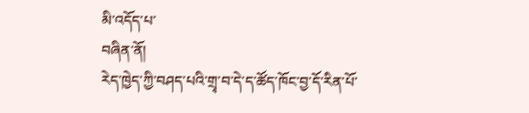མི་འདོད་པ་
བཞིན་ནོ།
རེད་ཁྱེད་ཀྱི་བཤད་པའི་གྲྭ་བ་དེ་ད་ཚོད་ཁོང་བྱ་དོ་རིན་པོ་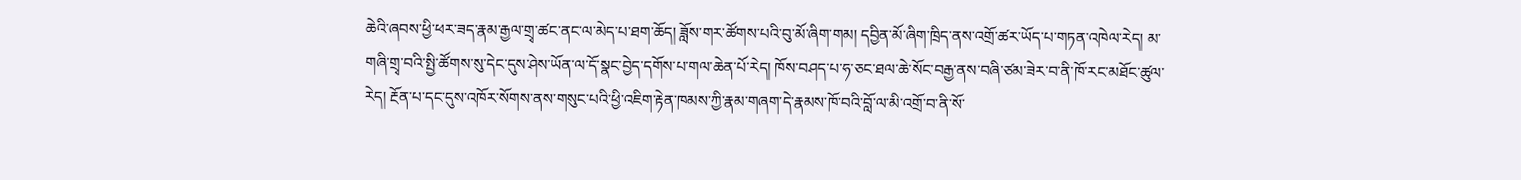ཆེའི་ཞབས་ཕྱི་ཕར་ཟད་རྣམ་རྒྱལ་གྲྭ་ཚང་ནང་ལ་མེད་པ་ཐག་ཆོད། ཟློས་གར་ཚོགས་པའི་བུ་མོ་ཞིག་གམ། དབྱིན་མོ་ཞིག་ཁྲིད་ནས་འགྲོ་ཚར་ཡོད་པ་གཏན་འཁེལ་རེད། མ་གཞི་གྲྭ་བའི་སྤྱི་ཚོགས་སུ་དེང་དུས་ཤེས་ཡོན་ལ་དོ་སྣང་བྱེད་དགོས་པ་གལ་ཆེན་པོ་རེད། ཁོས་བཤད་པ་ཧ་ཅང་ཐལ་ཆེ་སོང་བརྒྱ་ནས་བཞི་ཙམ་ཟེར་བ་ནི་ཁོ་རང་མཐོང་ཚུལ་རེད། རྔོན་པ་དང་དུས་འཁོར་སོགས་ནས་གསུང་པའི་ཕྱི་འཇིག་རྟེན་ཁམས་ཀྱི་རྣམ་གཞག་དེ་རྣམས་ཁོ་བའི་བློ་ལ་མི་འགྲོ་བ་ནི་སོ་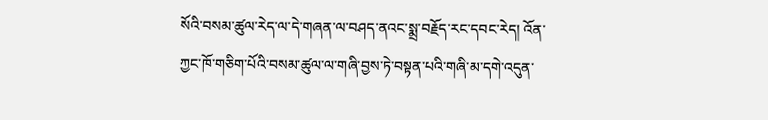སོའི་བསམ་ཚུལ་རེད་ལ་དེ་གཞན་ལ་བཤད་ནའང་སྨྲ་བརྗོད་རང་དབང་རེད། འོན་ཀྱང་ཁོ་གཅིག་པོའི་བསམ་ཚུལ་ལ་གཞི་བྱས་ཏེ་བསྟན་པའི་གཞི་མ་དགེ་འདུན་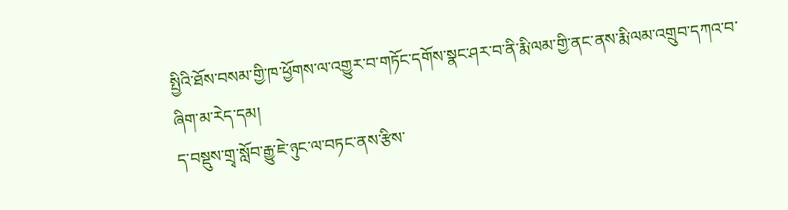སྤྱིའི་ཐོས་བསམ་གྱི་ཁ་ཕྱོགས་ལ་འགྱུར་བ་གཏོང་དགོས་སྣང་ཤར་བ་ནི་རྨི་ལམ་གྱི་ནང་ནས་རྨི་ལམ་འགྲུབ་དཀའ་བ་ཞིག་མ་རེད་དམ།
ད་བསྡུས་གྲྭ་སློབ་རྒྱུ་ཇེ་ཉུང་ལ་བཏང་ནས་རྩིས་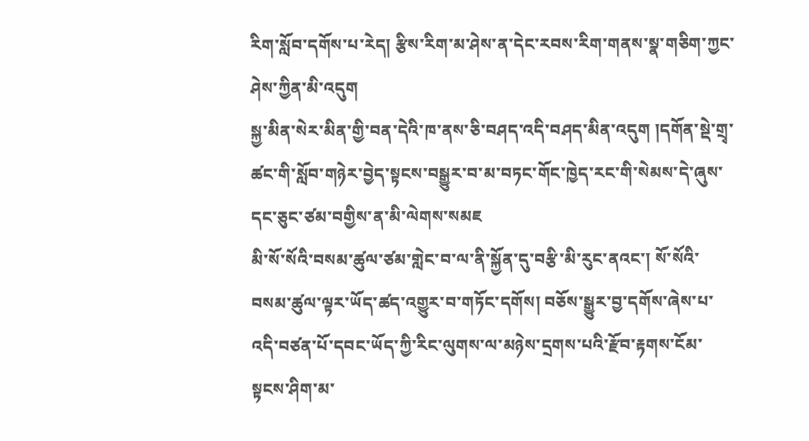རིག་སློབ་དགོས་པ་རེད། རྩིས་རིག་མ་ཤེས་ན་དེང་རབས་རིག་གནས་སྣ་གཅིག་ཀྱང་ཤེས་ཀྱིན་མི་འདུག
སྐྱ་མིན་སེར་མིན་གྱི་བན་དེའི་ཁ་ནས་ཅི་བཤད་འདི་བཤད་མིན་འདུག །དགོན་སྡེ་གྲྭ་ཚང་གི་སློབ་གཉེར་བྱེད་སྟངས་བསྒྱུར་བ་མ་བཏང་གོང་ཁྱེད་རང་གི་སེམས་དེ་ཞུས་དང་ཅུང་ཙམ་བགྱིས་ན་མི་ལེགས་སམཇ
མི་སོ་སོའི་བསམ་ཚུལ་ཙམ་གླེང་བ་ལ་ནི་སྐྱོན་དུ་བརྩི་མི་རུང་ནའང་། སོ་སོའི་བསམ་ཚུལ་ལྟར་ཡོད་ཚད་འགྱུར་བ་གཏོང་དགོས། བཅོས་སྒྱུར་བྱ་དགོས་ཞེས་པ་འདི་བཙན་པོ་དབང་ཡོད་ཀྱི་རིང་ལུགས་ལ་མཉེས་དྲགས་པའི་རྫོབ་རྟགས་ངོམ་སྟངས་ཤིག་མ་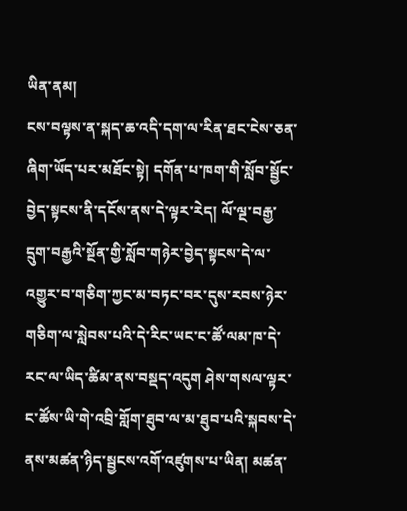ཡིན་ནམ།
ངས་བལྟས་ན་སྐད་ཆ་འདི་དག་ལ་རིན་ཐང་ངེས་ཅན་ཞིག་ཡོད་པར་མཐོང་སྟེ། དགོན་པ་ཁག་གི་སློབ་སྦྱོང་བྱེད་སྟངས་ནི་དངོས་ནས་དེ་ལྟར་རེད། ལོ་ལྔ་བརྒྱ་དྲུག་བརྒྱའི་སྔོན་གྱི་སློབ་གཉེར་བྱེད་སྟངས་དེ་ལ་འགྱུར་བ་གཅིག་ཀྱང་མ་བཏང་བར་དུས་རབས་ཉེར་གཅིག་ལ་སླེབས་པའི་དེ་རིང་ཡང་ང་ཚོ་ལམ་ཁ་དེ་རང་ལ་ཡིད་ཚིམ་ནས་བསྡད་འདུག ཤེས་གསལ་ལྟར་ང་ཚོས་ཡི་གེ་འབྲི་གློག་ཐུབ་ལ་མ་ཐུབ་པའི་སྐབས་དེ་ནས་མཚན་ཉིད་སྦྱངས་འགོ་འཛུགས་པ་ཡིན། མཚན་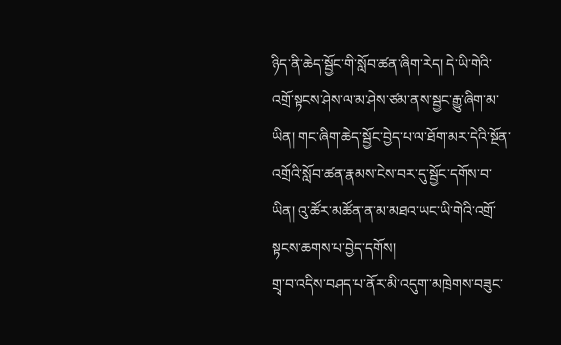ཉིད་ནི་ཆེད་སྦྱོང་གི་སློབ་ཚན་ཞིག་རེད། དེ་ཡི་གེའི་འགྲོ་སྟངས་ཤེས་ལ་མ་ཤེས་ཙམ་ནས་སྦྱང་རྒྱུ་ཞིག་མ་ཡིན། གང་ཞིག་ཆེད་སྦྱོང་བྱེད་པ་ལ་ཐོག་མར་དེའི་སྔོན་འགྲོའི་སློབ་ཚན་རྣམས་ངེས་བར་དུ་སྦྱོང་དགོས་བ་ཡིན། འུ་ཚོར་མཚོན་ན་མ་མཐའ་ཡང་ཡི་གེའི་འགྲོ་སྟངས་ཆགས་པ་བྱེད་དགོས།
གྲྭ་བ་འདིས་བཤད་པ་ནོར་མི་འདུག་་མཁྲེགས་བཟུང་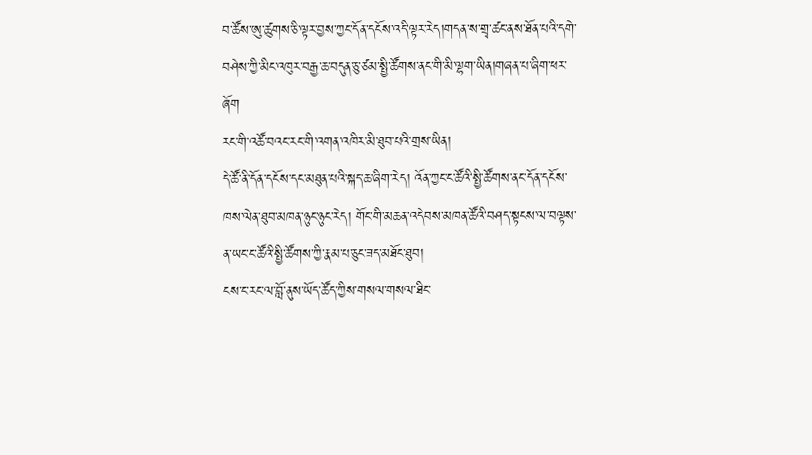བ་ཚོས་ཨུ་ཚུགས་ཅི་ལྟར་བྱས་ཀྱང་དོན་དངོས་འདི་ལྟར་རེད།གདན་ས་གྲྭ་ཚང་ནས་ཐོན་པའི་དགེ་བཤེས་ཀྱི་མིང་འཁུར་བརྒྱ་ཆ་བདུན་ཅུ་ཙམ་སྤྱི་ཚོགས་ནང་གི་མི་ལྷག་ཡིན།གཞན་པ་ཞིག་ཕར་ཞོག
རང་གི་འཚོ་བའང་རང་གི་འགན་འཁིར་མི་ཐུབ་པའི་གྲས་ཡིན།
དེ་ཚོ་ནི་དོན་དངོས་དང་མཐུན་པའི་སྐད་ཆ་ཞིག་རེད། འོན་ཀྱང་ང་ཚོའི་སྤྱི་ཚོགས་ནང་དོན་དངོས་ཁས་ལེན་ཐུབ་མཁན་ཉུང་ཉུང་རེད། གོང་གི་མཆན་འདེབས་མཁན་ཚོའི་བཤད་སྟངས་ལ་བལྟས་ན་ཡང་ང་ཚོའི་སྤྱི་ཚོགས་ཀྱི་རྣམ་པ་ཅུང་ཟད་མཐོང་ཐུབ།
ངས་ང་རང་ལ་བློ་ནུས་ཡོད་ཚོད་ཀྱིས་གསལ་གསལ་ཐིང་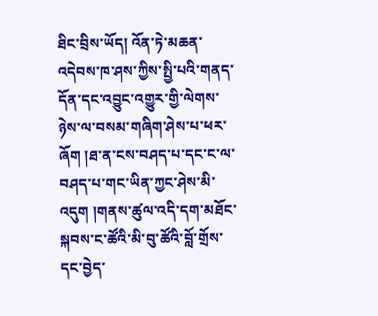ཐིང་བྲིས་ཡོད། འོན་ཏེ་མཆན་འདེབས་ཁ་ཤས་ཀྱིས་སྤྱི་པའི་གནད་དོན་དང་འབྱུང་འགྱུར་གྱི་ལེགས་ཉེས་ལ་བསམ་གཞིག་ཤེས་པ་ཕར་ཞོག །ཐ་ན་ངས་བཤད་པ་དང་ང་ལ་བཤད་པ་གང་ཡིན་ཀྱང་ཤེས་མི་འདུག །གནས་ཚུལ་འདི་དག་མཐོང་སྐབས་ང་ཚོའི་མི་བུ་ཚོའི་བློ་གྲོས་དང་བྱེད་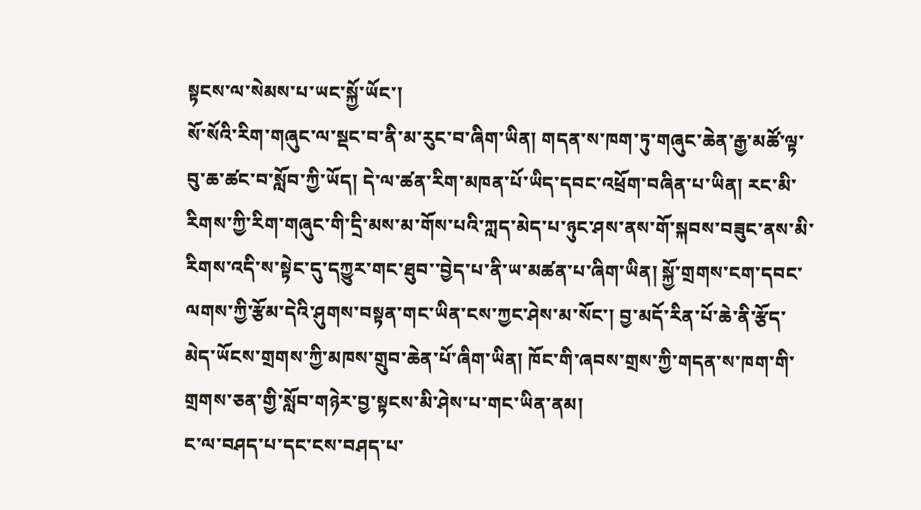སྟངས་ལ་སེམས་པ་ཡང་སྐྱོ་ཡོང་།
སོ་སོའི་རིག་གཞུང་ལ་སྡང་བ་ནི་མ་རུང་བ་ཞིག་ཡིན། གདན་ས་ཁག་ཏུ་གཞུང་ཆེན་རྒྱ་མཚོ་ལྟ་བུ་ཆ་ཚང་བ་སློབ་ཀྱི་ཡོད། དེ་ལ་ཚན་རིག་མཁན་པོ་ཡིད་དབང་འཕྲོག་བཞིན་པ་ཡིན། རང་མི་རིགས་ཀྱི་རིག་གཞུང་གི་དྲི་མས་མ་གོས་པའི་ཀླད་མེད་པ་ཉུང་ཤས་ནས་གོ་སྐབས་བཟུང་ནས་མི་རིགས་འདི་ས་སྟེང་དུ་དཀྱུར་གང་ཐུབ་་བྱེད་པ་ནི་ཡ་མཚན་པ་ཞིག་ཡིན། སྐྱོ་གྲགས་ངག་དབང་ལགས་ཀྱི་རྩོམ་དེའི་ཤུགས་བསྟན་གང་ཡིན་ངས་ཀྱང་ཤེས་མ་སོང་། བྱ་མདོ་རིན་པོ་ཆེ་ནི་རྩོད་མེད་ཡོངས་གྲགས་ཀྱི་མཁས་གྲུབ་ཆེན་པོ་ཞིག་ཡིན། ཁོང་གི་ཞབས་གྲས་ཀྱི་གདན་ས་ཁག་གི་གྲགས་ཅན་གྱི་སློབ་གཉེར་བྱ་སྟངས་མི་ཤེས་པ་གང་ཡིན་ནམ།
ང་ལ་བཤད་པ་དང་ངས་བཤད་པ་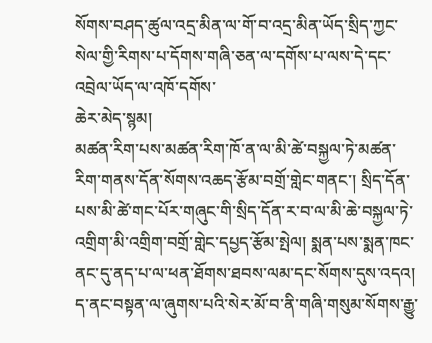སོགས་བཤད་ཚུལ་འདྲ་མིན་ལ་གོ་བ་འདྲ་མིན་ཡོད་སྲིད་ཀྱང་
སེལ་གྱི་རིགས་པ་དོགས་གཞི་ཅན་ལ་དགོས་པ་ལས་དེ་དང་འབྲེལ་ཡོད་ལ་འཁོ་དགོས་
ཆེར་མེད་སྙམ།
མཚན་རིག་པས་མཚན་རིག་ཁོ་ན་ལ་མི་ཚེ་བསྐྱལ་ཏེ་མཚན་རིག་གནས་དོན་སོགས་འཆད་རྩོམ་བགྲོ་གླེང་གནང་། སྲིད་དོན་པས་མི་ཚེ་གང་པོར་གཞུང་གི་སྲིད་དོན་ར་བ་ལ་མི་ཆེ་བསྐྱལ་ཏེ་འགྲིག་མི་འགྲིག་བགྲོ་གླེང་དཔྱད་རྩོམ་སྤེལ། སྨན་པས་སྨན་ཁང་ནང་དུ་ནད་པ་ལ་ཕན་ཐོགས་ཐབས་ལམ་དང་སོགས་དུས་འདའ། ད་ནང་བསྟན་ལ་ཞུགས་པའི་སེར་མོ་བ་ནི་གཞི་གསུམ་སོགས་རྒྱུ་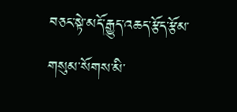བཅང་སྟེ་མདོ་རྒྱུད་འཆད་རྩོད་རྩོམ་གསུམ་སོགས་མི་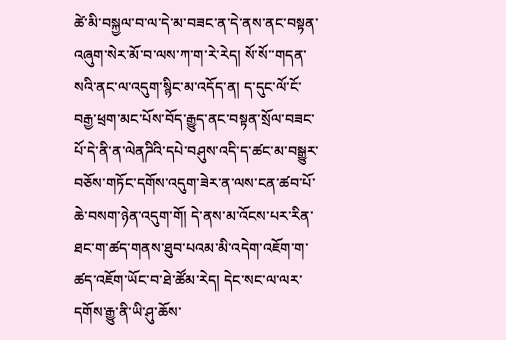ཚེ་མི་བསྐྱལ་བ་ལ་དེ་མ་བཟང་ན་དེ་ནས་ནང་བསྟན་འཞུག་སེར་མོ་བ་ལས་ཀ་ག་རེ་རེད། སོ་སོ་་གདན་སའི་ནང་ལ་འདུག་སྙིང་མ་འདོད་ན། ད་དུང་ལོ་ངོ་བརྒྱ་ཕྲག་མང་པོས་བོད་རྒྱུད་ནང་བསྟན་སྲོལ་བཟང་པོ་དེ་ནི་ན་ལེནཌིའི་དཔེ་བཤུས་འདི་ད་ཚང་མ་བསྒྱུར་བཅོས་གཏོང་དགོས་འདུག་ཟེར་ན་ལས་ངན་ཚབ་པོ་ཆེ་བསག་ཉེན་འདུག་གོ། དེ་ནས་མ་འོངས་པར་རིན་ཐང་ག་ཚད་གནས་ཐུབ་པའམ་མི་འདེག་འཇོག་ག་ཚད་འཇོག་ཡོང་བ་ཐེ་ཚོམ་རེད། དེང་སང་ལ་ལར་དགོས་རྒྱུ་ནི་ཡི་ཤུ་ཆོས་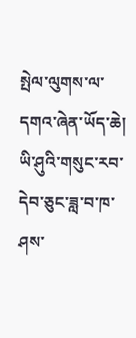སྤེལ་ལུགས་ལ་དགའ་ཞེན་ཡོད་ཆེ། ཡི་ཤུའི་གསུང་རབ་དེབ་ཅུང་ཟླ་བ་ཁ་ཤས་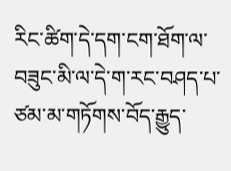རིང་ཚིག་དེ་དག་ངག་ཐོག་ལ་བཟུང་མི་ལ་དེ་ག་རང་བཤད་པ་ཙམ་མ་གཏོགས་བོད་རྒྱུད་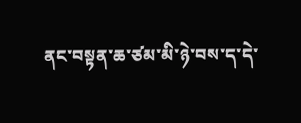ནང་བསྟན་ཆ་ཙམ་མི་ཉེ་བས་ད་དེ་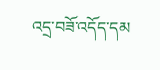འདྲ་བཟོ་འདོད་དམ